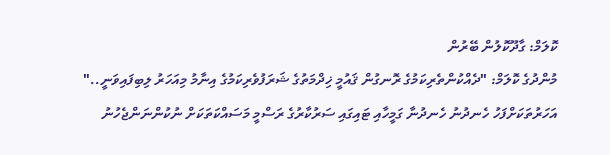ކޮލަމް: ގާދޫކޮލުން ބޭރުން
މުންދުގެ ކޮލަމް: "ދެއްކުންތެރިކަމުގެ ރޮނގުން ޤައުމީ ޚިދްމަތުގެ ޝަރަފުވެރިކަމުގެ އިނާމު މިއަހަރު ލިބިފައިވަނީ.."
އަހަރުތަކަށްފަހު ހެނދުނު ހެނދުނާ ގަމީހާއި ޓައިގައި ސަރުކާރުގެ ރަސްމީ މަސައްކަތަކަށް ނުކުންނަންޖެހުނު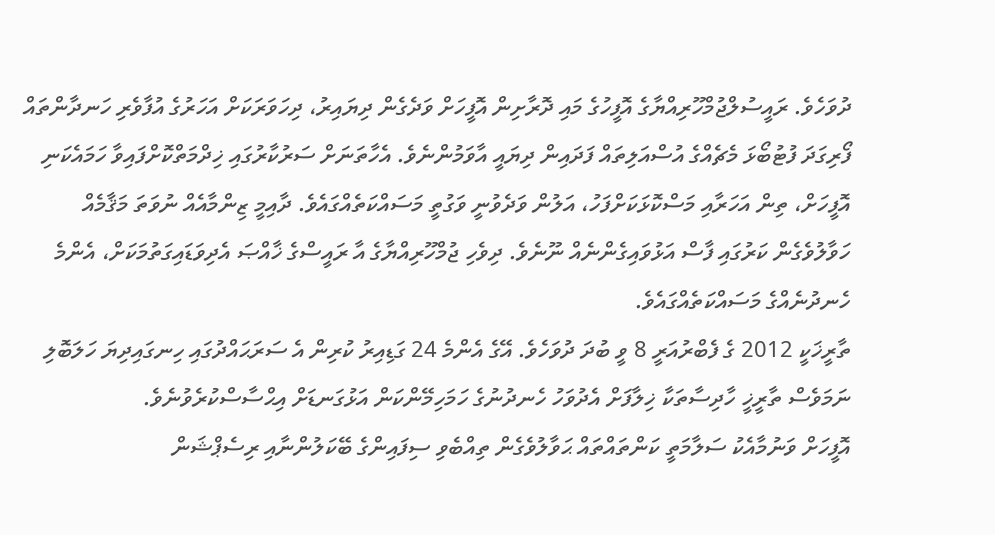ދުވަހެވެ. ރައީސުލްޖުމްހޫރިއްޔާގެ އޮފީހުގެ މައި ދޮރާށިން އޮފީހަށް ވަދެގެން ދިޔައިރު، ދިހަވަރަކަށް އަހަރުގެ އުފާވެރި ހަނދާންތައް ފޯރިގަދަ ފުޓުބޯޅަ މެޗެއްގެ އުސްއަލިތައް ފަދައިން ދިޔައީ އާވަމުންނެވެ. އެހާތަނަށް ސަރުކާރުގައި ޚިދްމަތްކޮށްފައިވާ ހަމައެކަނި އޮފީހަށް، ތިން އަހަރާއި މަސްކޮޅަކަށްފަހު، އަލުން ވަދެވުނީ ވަގުތީ މަސައްކަތެއްގައެވެ. ދާއިމީ ޒިންމާއެއް ނުވަތަ މަޤާމެއް ހަވާލުވެގެން ކަރުގައި ފާސް އަޅުވައިގެންނެއް ނޫނެވެ. ދިވެހި ޖުމްހޫރިއްޔާގެ އާ ރައީސްގެ ޚާއްޞަ އެދިވަޑައިގަތުމަކަށް، އެންމެ ހެނދުނެއްގެ މަސައްކަތެއްގައެވެ.
ތާރީޚަކީ 2012 ގެ ފެބްރުއަރީ 8 ވީ ބުދަ ދުވަހެވެ. އޭގެ އެންމެ 24 ގަޑިއިރު ކުރިން އެ ސަރަޙައްދުގައި ހިނގައިދިޔަ ހަލަބޮލި ނަމަވެސް ތާރީޚީ ހާދިސާތަކާ ޚިލާފަށް އެދުވަހު ހެނދުނުގެ ހަމަހިމޭންކަން އަޅުގަނޑަށް އިޙްސާސްކުރެވުނެވެ.
އޮފީހަށް ވަނުމާއެކު ސަލާމަތީ ކަންތައްތައް ޙަވާލުވެގެން ތިއްބެވި ސިފައިންގެ ބޭކަލުންނާއި ރިސެޕްޝަން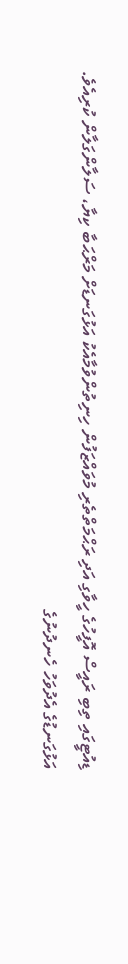ޑިއުޓީގައި ތިބި ރައީސް އޮފީހުގެ ހީވާގި އަދި ރަޙްމަތްތެރި މުވައްޒަފުން ހިނިތުންވުމާއެކު އަޅުގަނޑަށް މަރްޙަބާ ކިޔާ، ސަލާންގަލާން ކުރިއެވެ.
އަޅުގަނޑުގެ އެދުވަހު ހެނދުނުގެ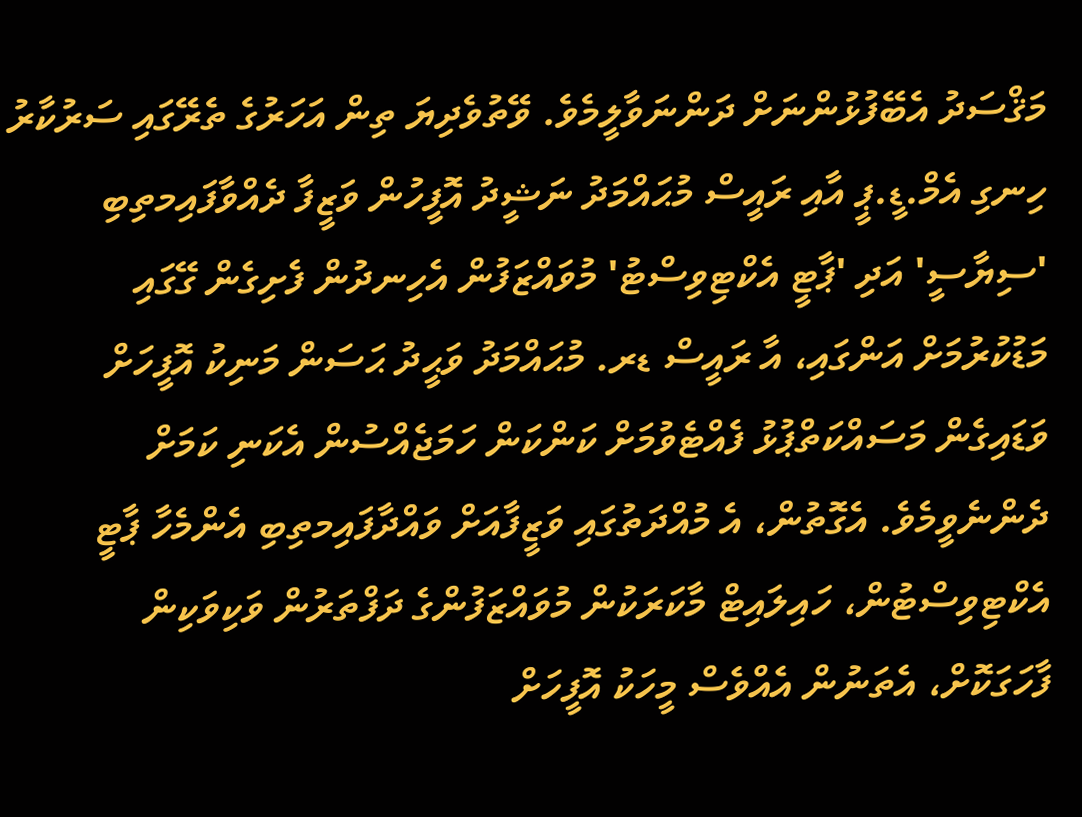މަޤްސަދު އެބޭފުޅުންނަށް ދަންނަވާލީމެވެ. ވޭތުވެދިޔަ ތިން އަހަރުގެ ތެރޭގައި ސަރުކާރު ހިނގި އެމް.ޑީ.ޕީ އާއި ރައީސް މުޙައްމަދު ނަޝީދު އޮފީހުން ވަޒީފާ ދެއްވާފައިމތިބި 'ސިޔާސީ' އަދި 'ޕާޓީ އެކްޓިވިސްޓު' މުވައްޒަފުން އެހިނދުން ފެށިގެން ގޭގައި މަޑުކުރުމަށް އަންގައި، އާ ރައީސް ޑރ. މުޙައްމަދު ވަޙީދު ޙަސަން މަނިކު އޮފީހަށް ވަޑައިގެން މަސައްކަތްޕުޅު ފެއްޓެވުމަށް ކަންކަން ހަމަޖެއްސުން އެކަނި ކަމަށް ދެންނެވީމެވެ. އެގޮތުން، އެ މުއްދަތުގައި ވަޒީފާއަށް ވައްދާފައިމތިބި އެންމެހާ ޕާޓީ އެކްޓިވިސްޓުން، ހައިލައިޓް މާކަރަކުން މުވައްޒަފުންގެ ދަފްތަރުން ވަކިވަކިން ފާހަގަކޮށް، އެތަނުން އެއްވެސް މީހަކު އޮފީހަށް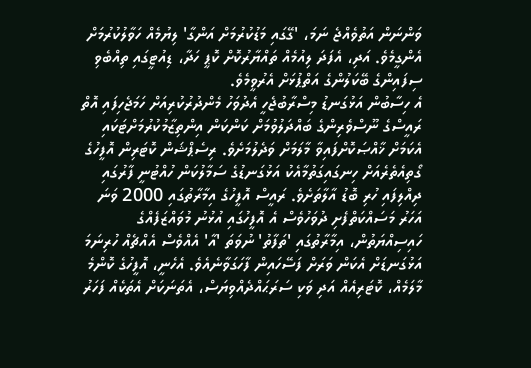ވަންނަން އަތުވެއްޖެ ނަމަ، 'ގޭގައި މަޑުކުރުމަށް އަންގާ' ލިޔުމެއް ހަވާލުކުރުމަށް އެންގީމެވެ. އަދި، އެފަދަ ލިއުމެއް ތައްޔާރުކޮށް ކޮޕީ ހަދާ، ޑިއުޓީގައި ތިއްބެވި ސިފައިންގެ ބޭކަލުންގެ އަތްޕުޅަށް އެރުވީމެވެ.
އެ ހިސާބުން އަޅުގަނޑު މިސްރާބުޖެހީ އެދުވަހު މެންދުރުކުރިއަށް ހަމަޖެހިފައި އޮތް ރައީސްގެ ނޫސްވެރިންގެ ބައްދަލުވުމަށް ކަންކަން އިންތިޒާމުކުރުމަށްޓަކައި އެކަމަށް ޚާއްޞަކޮށްފައިވާ މާލަމަށް ވަދެލުމަށެވެ. ރިސެޕްޝަން ކޮޓަރިން އޮފީހުގެ ގޯތިއެތެރެއަށް ހިނގައިގަތުމާއެކު އަޅުގަނޑުގެ ސަމާލުކަން ހުއްޓުނީ ފާރުގައި ދިއްލިފައި ހުރި ބޮޑު އާލާތަށެވެ. ރައީސް އޮފީހުގެ އިމާރާތުގައި 2000 ވަނަ އަހަރު މަސައްކަތްފެށި ދުވަހުވެސް އެ އޮފީހުގައި އުޅުނު މުވައްޒަފެއްގެ ހައިސިއްޔަތުން، އިމާރާތުގައި 'ތަފާތު' ނުވަތަ 'އާ' އެއްވެސް އެއްޗެއް ހުރިނަމަ އަޅުގަނޑަށް އެކަން ވަރަށް ފަސޭހައިން ފާހަގަވާނެއެވެ. އެހެނީ، އޮފީހުގެ ކޮންމެ މާލަމެއް، ކޮޓަރިއެއް އަދި ވަކި ސަރަޙައްދެއްވިޔަސް، އެތަނަކަށް އެތަކެއް ފަހަރު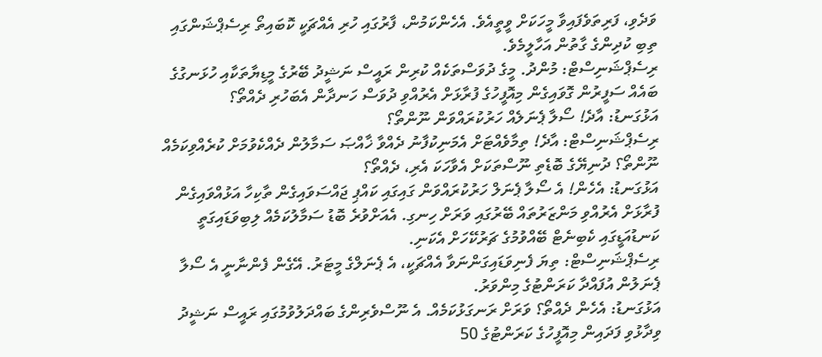ވަދެވި، ފަރިތަވެފައިވާ މީހަކަށް ވީތީއެވެ. އެހެންކަމުން، ފާރުގައި ހުރި އެއްޗަކީ ކޮބައިތޯ ރިސެޕްޝަންގައި ތިބި ކުދިންގެ ގާތުން އަހާލީމެވެ.
ރިސެޕްޝަނިސްޓް: މުންދު. މީގެ ދުވަސްތަކެއް ކުރިން ރައީސް ނަޝީދު ބޭރުގެ މީޑިޔާތަކާއި ހުޅަނގުގެ ބައެއް ސަފީރުން ގޮވައިގެން މިއޮފީހުގެ ފުރާޅަށް އެރުއްވި ދުވަސް ހަނދާން އެބަހުރި ދެއްތޯ؟
އަޅުގަނޑު: އާދެ! ސޯލާ ޕެނަލެއް ހަރުކުރައްވަން ނޫންތޯ؟
ރިސެޕްޝަނިސްޓް: އާދެ! ތިމާވެއްޓަށް އެމަނިކުފާނު ދެއްވާ ޚާއްޞަ ސަމާލުން ދެއްކެވުމަށް ކުރެއްވިކަމެއް ނޫންތޯ؟ ދުނިޔޭގެ ބޮޑެތި ނޫސްތަކަށް އެވާހަކަ އެރި، ދެއްތޯ؟
އަޅުގަނޑު: އެހެން! އެ ސޯލާ ޕެނަލް ހަރުކުރައްވަން ގައިގައި ކައްޕި ޖައްސަވައިގެން ތާކިހާ އަޅުއްވައިގެން ފުރާޅަށް އެރުއްވި މަންޒަރުތައް ބޭރުގައި ވަރަށް ހިނގި. އެއަށްވުރެ ބޮޑު ސަމާލުކަމެއް ލިބިވަޑައިގަތީ ކަނޑުއަޑީގައި ކެބިނެޓް ބޭއްވުމުގެ ޗަރުކޭހަށް އެކަނި.
ރިސެޕްޝަނިސްޓް: ތިޔަ ފެނިވަޑައިގަންނަވާ އެއްޗަކީ، އެ ޕެނަލްގެ މީޓަރު. އޭގެން ފެންނާނީ އެ ސޯލާ ޕެނަލުން އުފައްދާ ކަރަންޓުގެ މިންވަރު.
އަޅުގަނޑު: އެހެން ދެއްތޯ؟ ވަރަށް ރަނގަޅުކަމެއް. އެ ނޫސްވެރިންގެ ބައްދަލުވުމުގައި ރައީސް ނަޝީދު ވިދާޅުވި ފަދައިން މިއޮފީހުގެ ކަރަންޓުގެ 50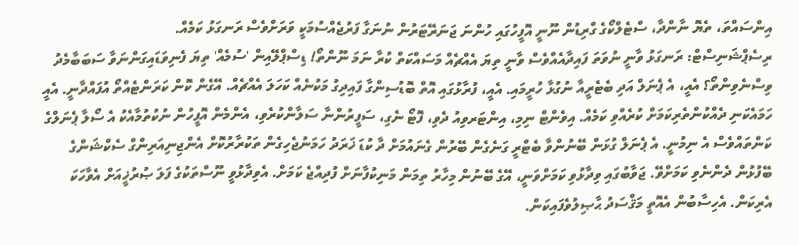އިންސައްތަ، ތެޔޮ ނާންދާ، ސްޓެލްކޯގެ ގްރިޑުން ނޫނީ އޮފީހުގައި ހުންނަ ޖަނަރޭޓަރުން ނުނަގާ ފަރުޖެއްސުމަކީ ވަރަށްވެސް ރަނގަޅު ކަމެއް.
ރިސެޕްޝަނިސްޓް: ރަނގަޅު ވާނީ ނުވަތަ ފައިދާއެއްވެސް ވާނީ ތިޔަ އެއްޗެއް މަސައްކަތް ކުރާ ނަމަ ނޫންތޯ! ޑިސްޕްލޭއިން 'ސުމެއް' ތިޔަ ފެނިވަޑައިގަންނަވާ ސަބަބާމެދު ވިސްނެވިންތޯ؟ އެއީ، އެ ޕެނަލް އަދި ބެޓެރީއާ ނުގުޅާ ހުރީމައި. އެއީ، ފުރާޅުގައި އޮތް ބޮޑުސިންގާ ފައިދިގު މަކުނެއް ކަހަލަ އެއްޗެއް. އޭގެން ކޮން ކަރަންޓެއްތޯ އުފައްދާނީ. އެއީ ހަމައެކަނި ދެއްކުންތެރިކަމަށް ކުރެއްވި ކަމެއް. އިވެންޓް ނިމި، އިންޓަރވިއު ދެވި، ފޮޓޯ ނެގި، ސަފީރުންނާ ސަލާންކުރެވި، އެންމެން އޮފީހުން ނުކުތުމާއެކު އެ ސޯލާ ޕެނަލްގެ ކަންތައްވެސް އެ ނިމުނީ. އެ ޕެނަލް ގުޅަން ބޭނުންވާ ބެޓްރީ ގަނެގެން ބޭރުން ގެނައުމަށް ދާ ކުޑަ ޚަރަދު ހަމަނުޖެހިގެން ތަކުރާރުކޮށް އެންޖިނިއަރިންގް ސެކްޝަންގެ ބޭފުޅުން ދެންނެވި ކަމަށްވޭ. ޖަވާބުގައި ވިދާޅުވި ކަމަށްވަނީ، އޭގެ ބޭނުން މިހާރު ތިމަން މަނިކުފާނަށް ފުދިއްޖެ ކަމަށް. އެވިދާޅުވީ ނޫސްތަކުގެ ފަލަ ޞުރުޚީއަށް އެވާހަކަ އެރިކަން. އެހިސާބުން އެއޮތީ މަޤްސަދު ޙާޞިލުވެފައިކަން.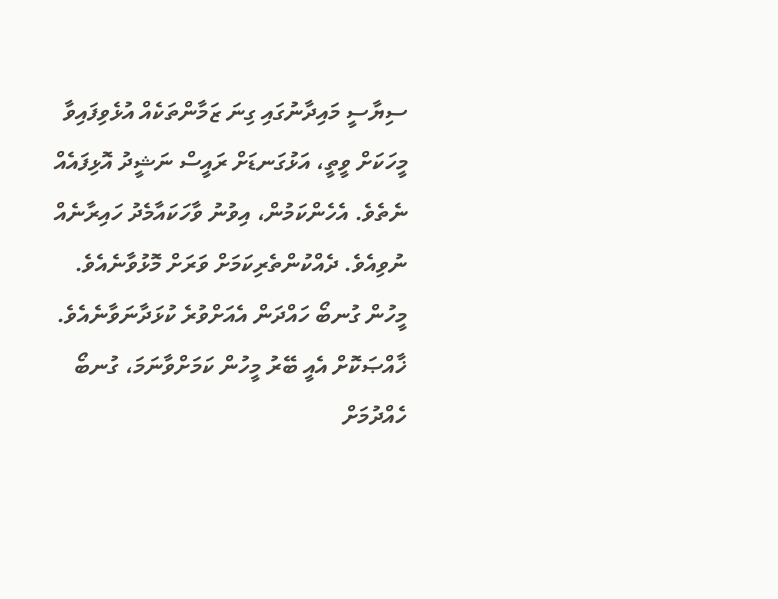ސިޔާސީ މައިދާނުގައި ގިނަ ޒަމާންތަކެއް އުޅެވިފައިވާ މީހަކަށް ވީތީ، އަޅުގަނޑަށް ރައީސް ނަޝީދު އޮޅިފައެއް ނެތެވެ. އެހެންކަމުން، އިވުނު ވާހަކައާމެދު ހައިރާނެއް ނުވިއެވެ. ދެއްކުންތެރިކަމަށް ވަރަށް މޮޅުވާނެއެވެ. މީހުން ގުނބޯ ހައްދަން އެއަށްވުރެ ކުޅަދާނަވާނެއެވެ. ޚާއްޞަކޮށް އެއީ ބޭރު މީހުން ކަމަށްވާނަމަ، ގުނބޯ ހެއްދުމަށް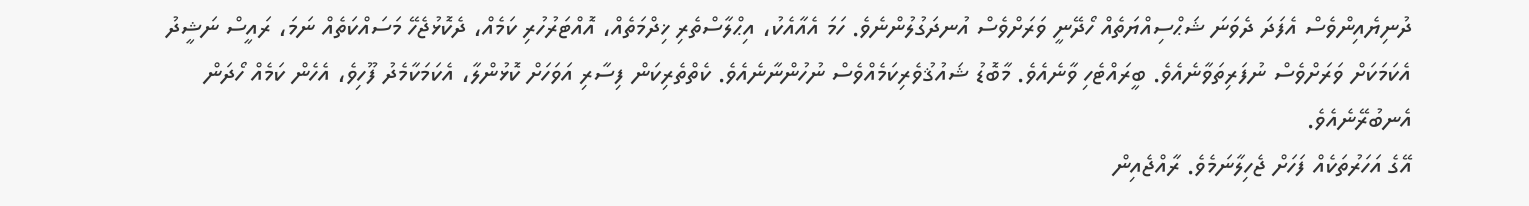ދުނިޔެއިންވެސް އެފަދަ ދެވަނަ ޝަޙްސިއްޔަތެއް ހޯދޭނީ ވަރަށްވެސް އުނދަގުލުންނެވެ. ހަމަ އެއާއެކު، އިޙްލާސްތެރި ޚިދްމަތެއް، އޮއްޓަރުހުރި ކަމެއް، ދެކޮޅުޖެހޭ މަސައްކަތެއް ނަމަ، ރައީސް ނަޝީދު އެކަމަކަށް ވަރަށްވެސް ނުފަރިތަވާނެއެވެ. ބީރައްޓެހި ވާނެއެވެ. މާބޮޑު ޝައުޤުވެރިކަމެއްވެސް ނުހުންނާނެއެވެ. ކެތްތެރިކަން ފިސާރި އަވަހަށް ކޮޅުންލާ، އެކަމަކާމެދު ފޫހިވެ، އެހެން ކަމެއް ހޯދަން އެނބުރޭނެއެވެ.
އޭގެ އަހަރުތަކެއް ފަހަށް ޖެހިލާނަމެވެ. ރާއްޖެއިން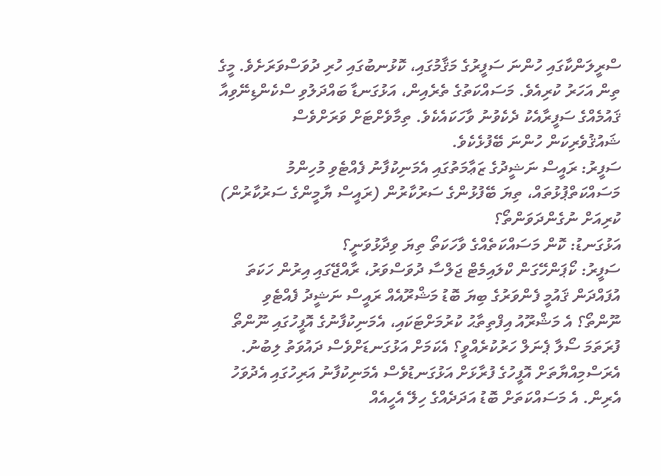ސްރީލަންކާގައި ހުންނަ ސަފީރުގެ މަޤާމުގައި، ކޮޅުނބުގައި ހުރި ދުވަސްވަރަށެވެ. މީގެ ތިން އަހަރު ކުރިއެވެ. މަސައްކަތުގެ ތެރެއިން، އަޅުގަނޑާ ބައްދަލުވި ސްކެންޑިނޭވިއާ ޤައުމެއްގެ ސަފީރާއެކު ދެކެވުނު ވާހަކައެކެވެ. ތިމާވެށްޓަށް ވަރަށްވެސް ޝައުޤުވެރިކަން ހުންނަ ބޭފުޅެކެވެ.
ސަފީރު: ރައީސް ނަޝީދުގެ ޒަޢާމަތުގައި އެމަނިކުފާނު ފެއްޓެވި މުހިންމު މަސައްކަތްޕުޅުތައް، ތިޔަ ބޭފުޅުންގެ ސަރުކާރުން (ރައީސް ޔާމީންގެ ސަރުކާރުން) ކުރިއަށް ނުގެންދަވަންތޯ؟
އަޅުގަނޑު: ކޮން މަސައްކަތެއްގެ ވާހަކަތޯ ތިޔަ ވިދާޅުވަނީ؟
ސަފީރު: ކޯޕަންހޭގަން ކްލައިމެޓް ޖަލްސާ ދުވަސްވަރު، ރާއްޖޭގައި އިރުން ހަކަތަ އުފައްދަން ޤައުމީ ފެންވަރުގެ ބިޔަ ބޮޑު މަޝްރޫއެއް ރައީސް ނަޝީދު ފެއްޓެވި ނޫންތޯ؟ އެ މަޝްރޫއު އިފްތިތާޙު ކުރުމަށްޓަކައި، އެމަނިކުފާނުގެ އޮފީހުގައި ނޫންތޯ ފުރަތަމަ ސޯލާ ޕެނަލް ހަރުކުރެއްވީ؟ އެކަމަށް އަޅުގަނޑަށްވެސް ދައުވަތު ލިބުނު. އެރަސްމިއްޔާތަށް އޮފީހުގެ ފުރާޅަށް އަޅުގަނޑުވެސް އެމަނިކުފާނު އަރިހުގައި އެދުވަހު އެރިން. އެ މަސައްކަތަށް ބޮޑު އަދަދެއްގެ ހިލޭ އެހީއެއް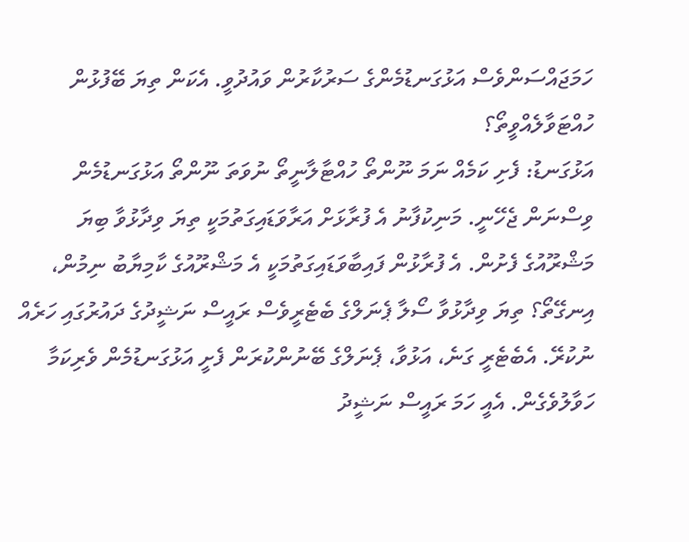ހަމަޖައްސަންވެސް އަޅުގަނޑުމެންގެ ސަރުކާރުން ވައުދުވީ. އެކަން ތިޔަ ބޭފުޅުން ހުއްޓަވާލެއްވީތޯ؟
އަޅުގަނޑު: ފެށި ކަމެއް ނަމަ ނޫންތޯ ހުއްޓާލާނީތޯ ނުވަތަ ނޫންތޯ އަޅުގަނޑުމެން ވިސްނަން ޖެހޭނީ. މަނިކުފާނު އެ ފުރާޅަށް އަރާވަޑައިގަތުމަކީ ތިޔަ ވިދާޅުވާ ބިޔަ މަޝްރޫއުގެ ފެށުން. އެ ފުރާޅުން ފައިބާވަޑައިގަތުމަކީ އެ މަޝްރޫއުގެ ކާމިޔާބު ނިމުން، އިނގޭތޯ؟ ތިޔަ ވިދާޅުވާ ސޯލާ ޕެނަލްގެ ބެޓެރީވެސް ރައީސް ނަޝީދުގެ ދައުރުގައި ހަރެއް ނުކުރޭ. އެބެޓެރީ ގަނެ، އަޅުވާ، ޕެނަލްގެ ބޭނުންކުރަން ފެށީ އަޅުގަނޑުމެން ވެރިކަމާ ހަވާލުވެގެން. އެއީ ހަމަ ރައީސް ނަޝީދު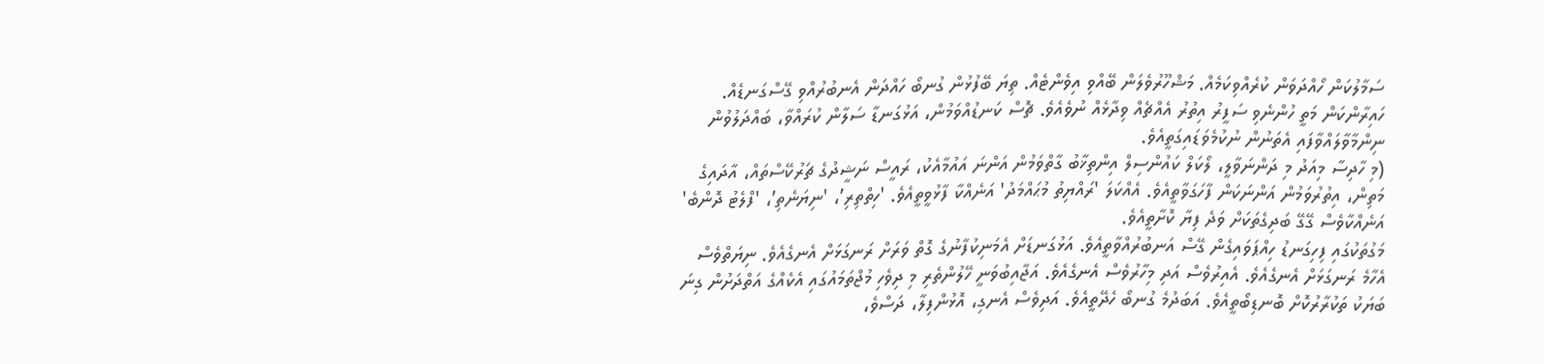ސަމާލުކަން ހޯއްދަވަން ކުރެއްވިކަމެއް. މަޝްހޫރުވެލަން ބޭއްވި އިވެންޓެއް. ތިޔަ ބޭފުޅުން ގުނބޯ ހައްދަން އެނބުރުއްވި ގޭސްގަނޑެއް.
ހައިރާންކަން މަތީ ހުންނެވި ސަފީރު އިތުރު އެއްޗެއް ވިދާޅެއް ނުވެއެވެ. ޗޮސް ކަނޑުއްވަމުން، އަޅުގަނޑާ ސަލާން ކުރައްވާ، ބައްދަލުވުން ނިންމާވާލައްވާފައި އެތަނުން ނުކުމެވަޑައިގަތީއެވެ.
(މި ހާދިސާ މިއަދު މި ދަންނަވާލީ، ލޯކަލް ކައުންސިލް އިންތިޚާބު ގާތްވަމުން އަންނަ އައުމާއެކު، ރައީސް ނަޝީދުގެ ޗަރުކޭސްތައް، އާދައިގެ މަތިން، އިތުރުވަމުން އަންނަކަން ފާހަގަވާތީއެވެ. އެއްކަލަ 'ރައްޔިތު މުޙައްމަދު' އަނެއްކާ ފާޅުވީތީއެވެ. 'ހިތްތިރި’، 'ނިޔަނެތި’، 'ފްލެޓު ދޮންބެ' އަނެއްކާވެސް ގޭގޭ ބަދިގެތަކަށް ވަދެ ފިޔާ ކޮށާތީއެވެ.
މަގުތަކުގައި ފިހިގަނޑު ހިއްޕަވައިގެން ގޭސް އަނބުރުއްވާތީއެވެ. އަޅުގަނޑަށް އެމަނިކުފާނުގެ ގޮތް ވަރަށް ރަނގަޅަށް އެނގެއެވެ. ނިޔަތްވެސް އެހާމެ ރަނގަޅަށް އެނގެއެވެ. އެއިރުވެސް އަދި މިހާރުވެސް އެނގެއެވެ. އަޖާއިބުވަނީ ހޭލުންތެރި މި ދިވެހި މުޖްތަމައުގައި އެކެއްގެ އަތްދަށުން ގިނަ ބަޔަކު ތަކުރާރުކޮށް ބޮނޑިބޯތީއެވެ. އަބަދުމެ ގުނބޯ ހެދޭތީއެވެ. އަދިވެސް އެނގި، އޮޅުންފިލާ، ދަސްވެ،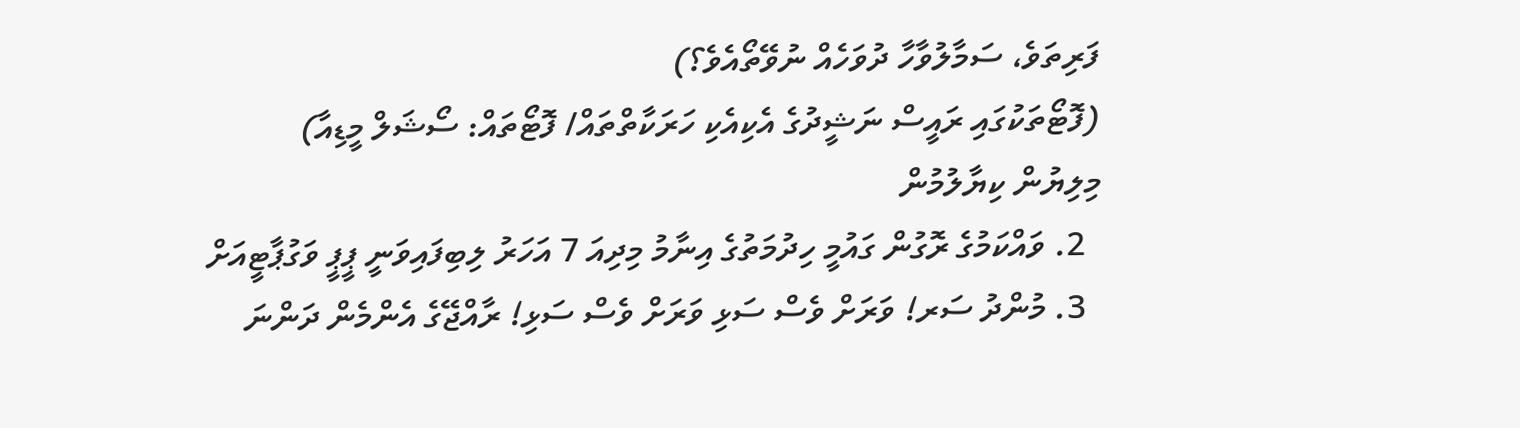ފަރިތަވެ، ސަމާލުވާހާ ދުވަހެއް ނުވޭތޯއެވެ؟)
(ފޮޓޯތަކުގައި ރައީސް ނަޝީދުގެ އެކިއެކި ހަރަކާތްތައް/ ފޮޓޯތައް: ސޯޝަލް މީޑިއާ)
މިލިޔުން ކިޔާލުމުން
  2. ވައްކަމުގެ ރޮގުން ގައުމީ ހިދުމަތުގެ އިނާމު މިދިއަ 7 އަހަރު ލިބިފައިވަނީ ޕީޕީ ވަގުޕާޓީއަށް
  3. މުންދު ސަރ! ވަރަށް ވެސް ސަޅި ވަރަށް ވެސް ސަޅި! ރާއްޖޭގެ އެންމެން ދަންނަ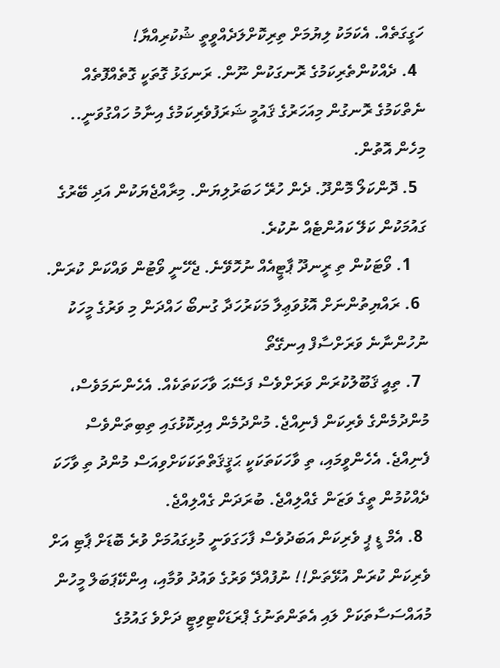ހަގީގަތެއް. އެކަމަކު ލިޔުމަށް ތިރިކޮށްލަދެއްވީތީ ޝުކުރިއްޔާ!
  4. ދެއްކުންތެރިކަމުގެ ރޮނގަކުން ނޫން. ރަނގަޅު ގޮތަކީ ގޮތެއްފޮތެއް ނެތްކަމުގެ ރޮނގުން މިއަހަރުގެ ޤައުމީ ޝަރަފުވެރިކަމުގެ އިނާމު ހައްގުވަނީ.. މިހެން އޮތުން.
  5. ދޮންކަލޯ މޮންދޫ. ދެން ހުރޭ ހަބަރުލިޔަން. މިރާއްޖެޔަކުން އަދި ބޭރުގެ ގައުމަކުން ކަލޭ ކައުންޓެއް ނުކުރެ.
    1. ވޯޓަކުން ތި ރީނދޫ ޕާޓީއެއް ނުހޮވޭނެ. ޖެހޭނީ ވޯޓުން ވައްކަން ކުރަން.
  6. ރައްޔިތުންނަށް އޮޅުވަޢިލާ މަކަރުހަދާ ގުނބޯ ހައްދަން މި ވަރުގެ މީހަކު ނުހުންނާނެ ވަރަށްސާފް އިނގޭތޯ
  7. ތިއީ ޤަބޫލުކުރަން ވަރަށްވެސް ފަސޭޙަ ވާހަކަތަކެއް. އެހެންނަމަވެސް، މުންދުމެންގެ ވެރިކަން ފެނިއްޖެ. މުންދުމެން އިދިކޮޅުގައި ތިބިތަންވެސް ފެނިއްޖެ. އެހެންވީމައި، ތި ވާހަކަތަކަކީ ޙަޤީޤަތްތަކަކަށްވިއަސް މުންދު ތި ވާހަކަ ދެއްކުމުން ތީގެ ވަޒަން ގެއްލިއްޖެ. ބުރަދަން ގެއްލިއްޖެ.
  8. އެމް ޑީ ޕީ ވެރިކަން އަބަދުވެސް ފާހަގަވަނީ މުޅިގައުމަށް ވުރެ ބޮޑަށް ޕާޓި އަށް ވެރިކަން ކުރަން އުޅޭތަން!! ނުފުއްދޭ ވަރުގެ ވައުދު ވުމާއި، އިންކޭޕަބަލް މީހުން މުއައްސަސާތަކަށް ލައި އެތަންތަނުގެ ޕްރަޑަކްޓިވިޓީ ދަށްވެ ގައުމުގެ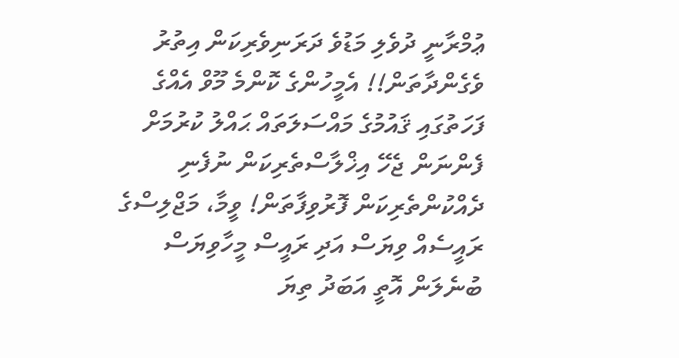ޢުމްރާނީ ދުވެލި މަޑުވެ ދަރަނިވެރިކަން އިތުރު ވެގެންދާތަން!! އެމީހުންގެ ކޮންމެ މޫވް އެއްގެ ފަހަތުގައި ޤައުމުގެ މައްސަލަތައް ޙައްލު ކުރުމަށް ފެންނަން ޖެހޭ އިޚްލާސްތެރިކަން ނުފެނި ދެއްކުންތެރިކަން ފޮރުވިފާތަން! ވީމާ، މަޖްލިސްގެ ރައީސެއް ވިޔަސް އަދި ރައީސް މީހާވިޔަސް ބުނެލަން އޮތީ އަބަދު ތިޔަ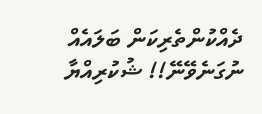ދެއްކުންތެރިކަން ބަލައެއް ނުގަނެވޭނޭ!! ޝުކުރިއްޔާ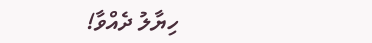ހިޔާލު ދެއްވާ!